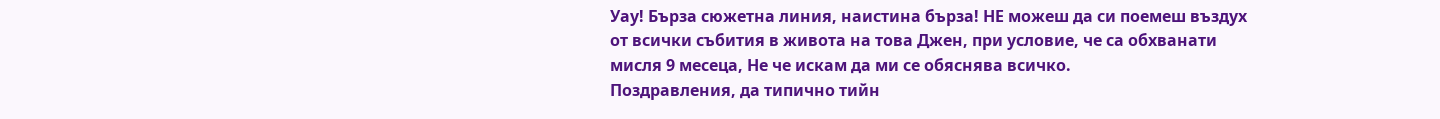Уау! Бърза сюжетна линия, наистина бърза! НЕ можеш да си поемеш въздух от всички събития в живота на това Джен, при условие, че са обхванати мисля 9 месеца, Не че искам да ми се обяснява всичко.
Поздравления, да типично тийн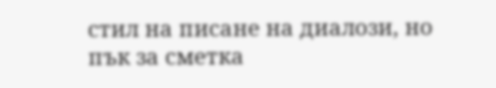стил на писане на диалози, но пък за сметка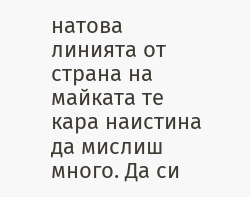натова линията от страна на майката те кара наистина да мислиш много. Да си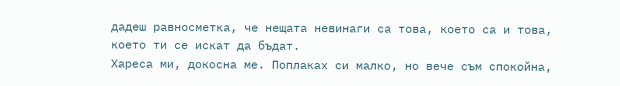дадеш равносметка, че нещата невинаги са това, което са и това, което ти се искат да бъдат.
Хареса ми, докосна ме. Поплаках си малко, но вече съм спокойна,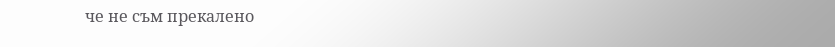че не съм прекалено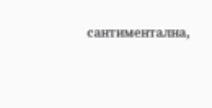сантиментална,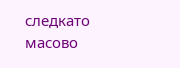следкато масово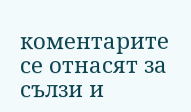коментарите се отнасят за сълзи и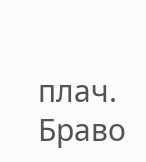плач.
Браво